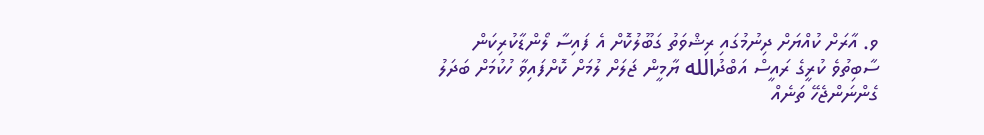ވ. އާރަށް ކުއްޔަށް ދިނުމުގައި ރިޝްވަތު ގަބޫލުކޮށް އެ ފައިސާ ލޯންޑާކުރިކަން ސާބިތުވެ ކުރީގެ ރައީސް އަބްދުالله ޔާމީން ޖަލަށް ލުމަށް ކޮށްފައިވާ ހުކުމަށް ބަދަލު ގެންނަންޖެހޭ ތަނެއް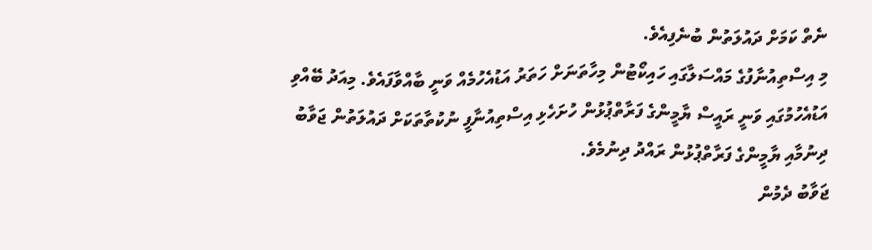ނެތް ކަމަށް ދައުލަތުން ބުނެފިއެވެ.
މި އިސްތިއުނާފުގެ މައްސަލާގައި ހައިކޯޓުން މިހާތަނަށް ހަތަރު އަޑުއެހުމެއް ވަނީ ބާއްވާފައެވެ. މިއަދު ބޭއްވި އަޑުއެހުމުގައި ވަނީ ރައީސް ޔާމީންގެ ފަރާތްޕުޅުން ހުށަހެޅި އިސްތިއުނާފީ ނުކުތާތަކަށް ދައުލަތުން ޖަވާބު ދިނުމާއި ޔާމީންގެ ފަރާތްޕުޅުން ރައްދު ދިނުމެވެ.
ޖަވާބު ދެމުން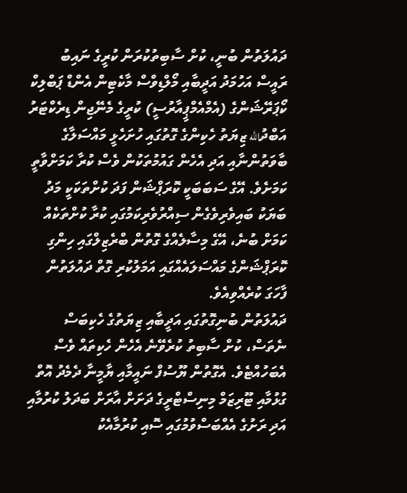ދައުލަތުން ބުނީ، ކުށް ސާބިތުކުރަން ކުރީގެ ނައިބު ރައީސް އަހުމަދު އަދީބާއި މޯލްޑިވްސް މާކެޓިން އެންޑް ޕަބްލިކް ކޯޕަރޭޝަންގެ (އެމްއެމްޕީއާރުސީ) ކުރީގެ މެނޭޖިން ޑިރެކްޓަރު އަބްދުالله ޒިޔަތު ހެކިންގެ ގޮތުގައި ހުށަހެޅީ މައްސަލާގެ ބާވަތުންނާއި އަދި އެހެން ގައުމުތަކުން ވެސް ކުރާ ކަމަށްވާތީ ކަމަށެވެ. އޭގެ ސަބަބަކީ ކޮރަޕްޝަން ފަދަ ކުށްތަކަކީ މަދު ބަޔަކު ބައިވެރިވެގެން ސިއްރުވެރިކަމުގައި ކުރާ ކުށްތަކެއް ކަމަށް ބުނެ، އޭގެ މިސާލެއްގެ ގޮތުން ބްރެޒިލްގައި ހިންގި ކޮރަޕްޝަންގެ މައްސަލައެއްގައި އަމަލުކުރި ގޮތް ދައުލަތުން ފާހަގަ ކުރެއްވިއެވެ.
ދައުލަތުން ބުނިގޮތުގައި އަދީބާއި ޒިޔަތުގެ ހެކިބަސް ނެތަސް، ކުށް ސާބިތު ކުރެވޭނެ އެހެން ހެކިތައް ވެސް އެބަހުއްޓެވެ. އެގޮތުން ޔޫސުފް ނައީމާއި ޔާމީނާ ދެމެދު އޮތް ގުޅުމާއި ޓޫރިޒަމް މިނިސްޓްރީގެ ދަށަށް އާރަށް ބަދަލު ކުރުމާއި އަދި ރަށުގެ އެއްބަސްވުމުގައި ސޮއި ކުރުމާއެކު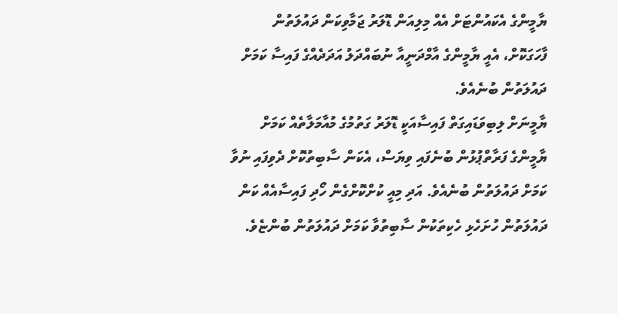ޔާމީންގެ އެކައުންޓަށް އެއް މިލިއަން ޑޮލަރު ޖަމާވިކަން ދައުލަތުން ފާހަގަކޮށް، އެއީ ޔާމީންގެ އާމްދަނީއާ ނުބައްދަލު އަދަދެއްގެ ފައިސާ ކަމަށް ދައުލަތުން ބުނެއެވެ.
ޔާމީނަށް ލިބިވަޑައިގަތް ފައިސާއަކީ ޑޮލަރު ގަތުމުގެ މުއާމަލާތެއް ކަމަށް ޔާމީންގެ ފަރާތްޕުޅުން ބުނެފައި ވިޔަސް، އެކަން ސާބިތުކޮށް ދެވިފައި ނުވާ ކަމަށް ދައުލަތުން ބުނެއެވެ. އަދި މިއީ ކުށްކޮށްގެން ހޯދި ފައިސާއެއް ކަން ދައުލަތުން ހުށަހެޅި ހެކިތަކުން ސާބިތުވާ ކަމަށް ދައުލަތުން ބުންޏެވެ.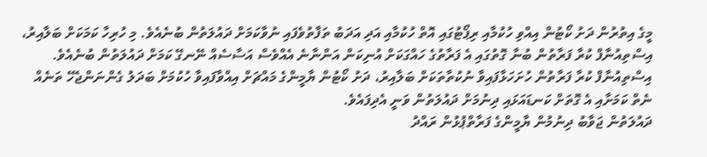މީގެ އިތުރުން ދަށު ކޯޓުން އިއްވި ހުކުމާއި ރިޕޯޓުގައި އޮތް ހުކުމާއި އަދި އަދަބު ތަފާތުވެފައި ނުވާކަމަށް ދައުލަތުން ބުނެއެވެ. މި ހުރިހާ ކަމަކަށް ބަލާއިރު، އިސްތިއުނާފް ކުރާ ފަރާތުން ބުނާ ގޮތުގައި އެ ފަރާތުގެ ހައްގަކަށް އުނިކަން އަންނާނެ އެއްވެސް އަސާސެއް ނޭނގޭ ކަމަށް ދައުލަތުން ބުނެއެވެ. އިސްތިއުނާފް ކުރާ ފަރާތުން ހުށަހަޅާފައިވާ ނުކުތާތަކަށް ބަލާއިރު، ދަށު ކޯޓުން ޔާމީންގެ މައްޗަށް އިއްވާފައިވާ ހުކުމަށް ބަދަލު ގެންނަންޖެހޭ ތަނެއް ނެތް ކަމަށާއި އެ ގޮތަށް ކަނޑައަޅައި ދިނުމަށް ދައުލަތުން ވަނީ އެދިފައެވެ.
ދައުލަތުން ޖަވާބު ދިނުމުން ޔާމީންގެ ފަރާތްޕުޅުން ރައްދު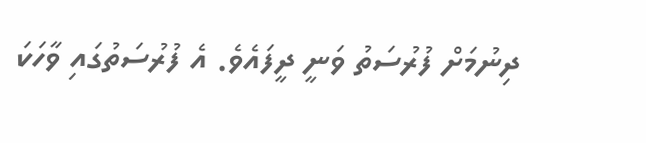ދިނުމަށް ފުރުސަތު ވަނީ ދީފައެވެ. އެ ފުރުސަތުގައި ވާހަކަ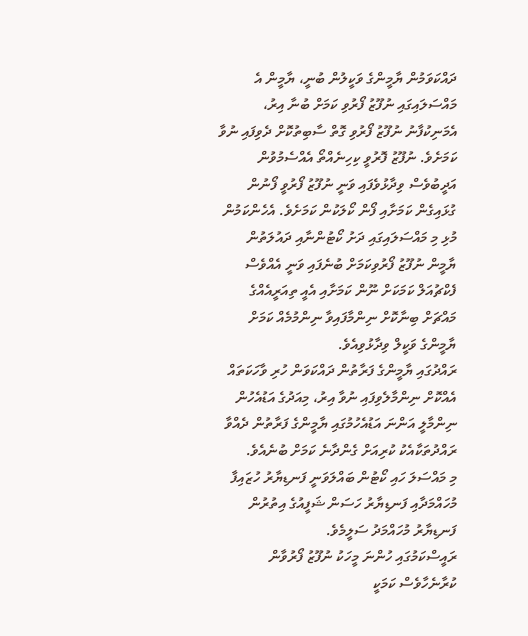ދައްކަވަމުން ޔާމީންގެ ވަކީލުން ބުނީ، ޔާމީން އެ މައްސަލައިގައި ނުފޫޒު ފޯރުވި ކަމަށް ބުނާ އިރު، އެމަނިކުފާނު ނުފޫޒު ފޯރުވި ގޮތް ސާބިތުކޮށް ދެވިފައި ނުވާ ކަމަށެވެ. ނުފޫޒު ފޮރުވީ ކިހިނެއްތޯ އެއްސެމުވުން އަދީބުވެސް ވިދާޅުވެފައި ވަނީ ނުފޫޒު ފޯރުވީ ފޯނުން ގުޅައިގެން ކަމަށާއި ފޯން ކޯލަކުން ކަމަށެވެ. އެހެންކަމުން މުޅި މި މައްސަލައިގައި ދަށު ކޯޓުންނާއި ދައުލަތުން ޔާމީން ނުފޫޒު ފޯރުވިކަމަށް ބުނެފައި ވަނީ އެއްވެސް ފެކްޗުއަލް ކަމަކަށް ނޫން ކަމަށާއި އެއީ ތިއަރީއެއްގެ މައްޗަށް ބިނާކޮށް ނިންމާފައިވާ ނިންމުމެއް ކަމަށް ޔާމީންގެ ވަކީލް ވިދާޅުވިއެވެ.
ރައްދުގައި ޔާމީންގެ ފަރާތުން ދައްކަވަން ހުރި ވާހަކަތައް އެއްކޮށް ނިންމާލެވިފައި ނުވާ އިރު، މިއަދުގެ އަޑުއެހުން ނިންމާލީ އަންނަ އަޑުއެހުމުގައި ޔާމީންގެ ފަރާތުން ދެއްވާ ރައްދުތަކާއެކު ކުރިއަށް ގެންދާނެ ކަމަށް ބުނެއެވެ.
މި މައްސަލަ ހައި ކޯޓުން ބައްލަވަނީ ފަނޑިޔާރު ހުޒައިފާ މުހައްމަދާއި ފަނޑިޔާރު ހަސަން ޝަފީއުގެ އިތުރުން ފަނޑިޔާރު މުހައްމަދު ސަލީމެވެ.
ރައީސްކަމުގައި ހުންނަ މީހަކު ނުފޫޒު ފޯރުވާން ކުރާނެހާވެސް ކަމަކީ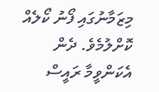މިޒަމާނުގައި ފޯނު ކޯލެއް ކޮށްލުމެވެ. ދެން އެކަންވީމާ ރައީސް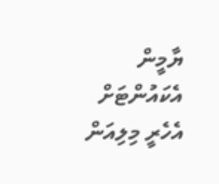ޔާމީން އެކައުންޓަށް އެހެރީ މިލިއަން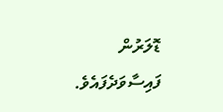ޑޮލަރުން ފައިސާވަދެފައެވެ.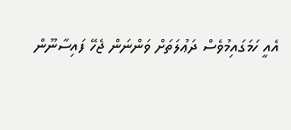އެއީ ހަމަގައިމުވެސް ދަޢުލަތަށް ވަންނަން ޖެހޭ ފައިސާނޫން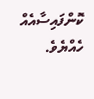ކޮންފައިސާއެއް ހެއްޔެވެ.